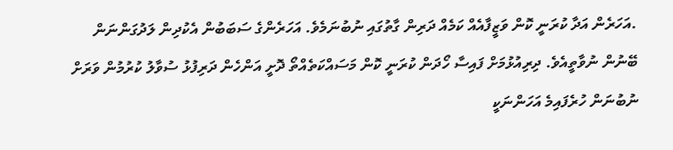.އަހަރެން އަދާ ކުރަނީ ކޮން ވަޒީފާއެއް ކަމެއް ދަރިން ގާތުގައި ނުބުނަމެވެ. އަހަރެންގެ ސަބަބުން އެކުދިން ލަދުގަންނަން ބޭނުން ނުވާތީއެވެ. ދިރިއުޅުމަށް ފައިސާ ހޯދަން ކުރަނީ ކޮން މަސައްކަތެއްތޯ ދޮށީ އަންހެން ދަރިފުޅު ސުވާލު ކުރުމުން ވަރަށް ނުބުނަން ހުރެފައިމެ އަހަންނަކީ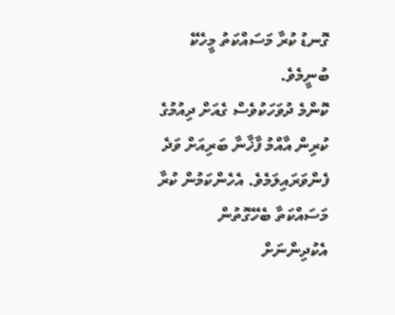ގޮނޑު ކުރާ މަސައްކަތު މީހެކޭ ބުނީމެވެ.
ކޮންމެ ދުވަހަކުވެސް ގެއަށް ދިއުމުގެ ކުރިން އާއްމު ފާޚާނާ ބަރިއަށް ވަދެ ފެންވަރައިލަމެވެ. އެހެންކަމުން ކުރާ މަސައްކަތާ ބެހޭގޮތުން އެކުދިންނަށް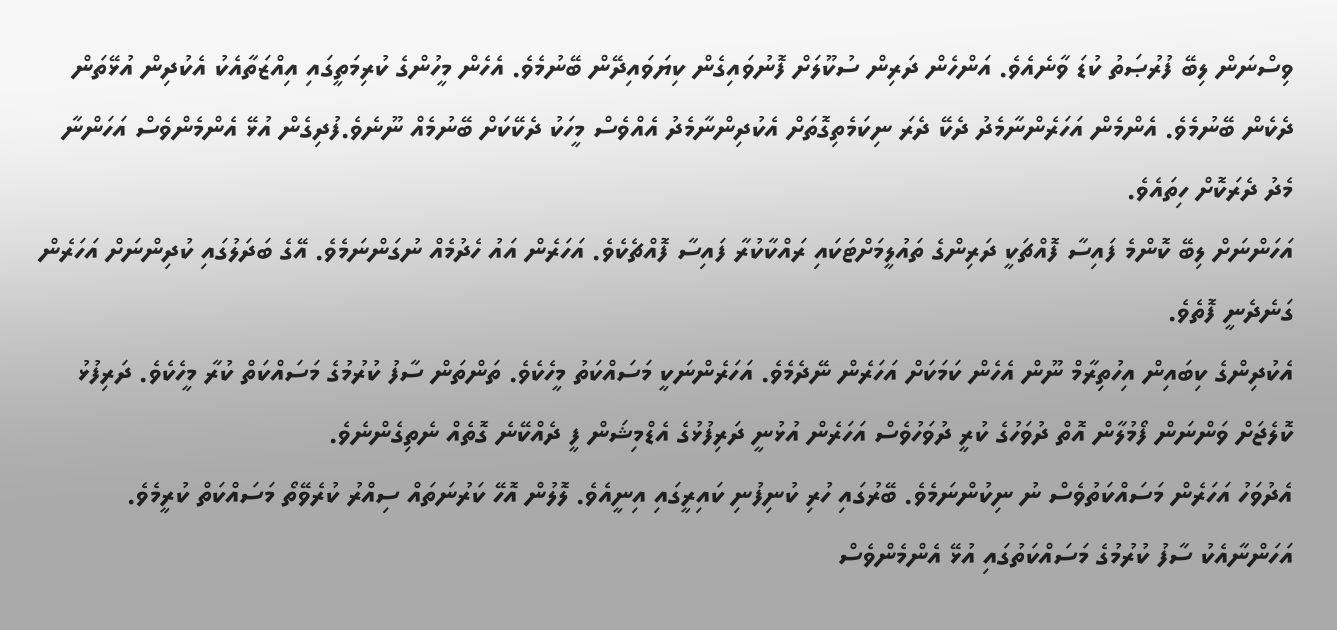ވިސްނަން ލިބޭ ފުރުޞަތު ކުޑަ ވާނެއެވެ. އަންހެން ދަރިން ސުކޫލަށް ފޮނުވައިގެން ކިޔަވައިދޭން ބޭނުމެވެ. އެހެން މީހުންގެ ކުރިމަތީގައި އިއްޒަތާއެކު އެކުދިން އުޅޭތަން ދެކެން ބޭނުމެވެ. އެންމެން އަހަރެންނާމެދު ދެކޭ ދެރަ ނިކަމެތިގޮތަށް އެކުދިންނާމެދު އެއްވެސް މީހަކު ދެކޭކަށް ބޭނުމެއް ނޫނެވެ.ފުދިގެން އުޅޭ އެންމެންވެސް އަހަންނާ މެދު ދެރަކޮށް ހިތައެވެ.
އަހަންނަށް ލިބޭ ކޮންމެ ފައިސާ ފޮއްޗަކީ ދަރިންގެ ތައުލީމަށްޓަކައި ރައްކާކުރާ ފައިސާ ފޮއްޗެކެވެ. އަހަރެން އައު ހެދުމެއް ނުގަންނަމެވެ. އޭގެ ބަދަލުގައި ކުދިންނަށް އަހަރެން ގަނެދެނީ ފޮތެވެ.
އެކުދިންގެ ކިބައިން އިހުތިރާމް ނޫން އެހެން ކަމަކަށް އަހަރެން ނޭދެމެވެ. އަހަރެންނަކީ މަސައްކަތު މީހެކެވެ. ތަންތަން ސާފު ކުރުމުގެ މަސައްކަތް ކުރާ މީހެކެވެ. ދަރިފުޅު ކޮލެޖަށް ވަންނަން ފޯމުލާން އޮތް ދުވަހުގެ ކުރީ ދުވަހުވެސް އަހަރެން އުޅުނީ ދަރިފުޅުގެ އެޑްމިޝަން ފީ ދެއްކޭނެ ގޮތެއް ނެތިގެންނެވެ.
އެދުވަހު އަހަރެން މަސައްކަތުވެސް ނު ނިކުންނަމެވެ. ބޭރުގައި ހުރި ކުނިފުނި ކައިރީގައި އިނީއެވެ. ލޮލުން އޮހޭ ކަރުނަތައް ސިއްރު ކުރެވޭތޯ މަސައްކަތް ކުރީމެވެ. އަހަންނާއެކު ސާފު ކުރުމުގެ މަސައްކަތުގައި އުޅޭ އެންމެންވެސް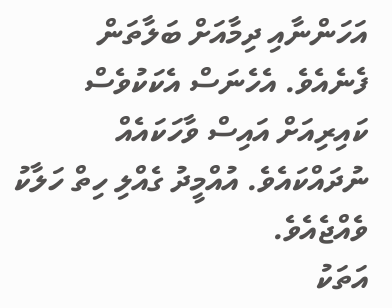އަހަންނާއި ދިމާއަށް ބަލާތަން ފެނެއެވެ. އެހެނަސް އެކަކުވެސް ކައިރިއަށް އައިސް ވާހަކައެއް ނުދައްކައެވެ. އުއްމީދު ގެއްލި ހިތް ހަލާކު ވެއްޖެއެވެ.
އަތަކު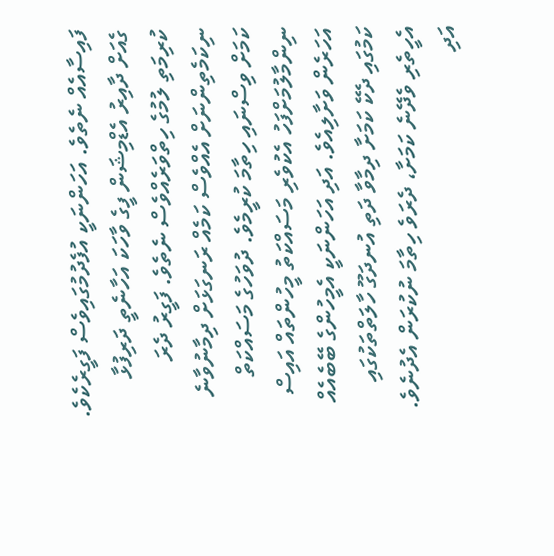ފައިސާއެއް ނެތެވެ. އަހަންނަކީ އުފެދުމުގައިވެސް ފަގީރެކެވެ. ގެއަށް ދާއިރު އެޑްމިޝަން ފީގެ ވާހަކަ އަހާނެތީ ދަރިފުޅާ ކުރިމަތި ލުމުގެ ހިތްވަރެއްވެސް ނެތެވެ. ފަގީރު ދެރަ ނިކަމެތިންނަށް އެއްވެސް ކަމެއް ރަނގަޅަށް ދިމާނުވާނެ ކަމަށް ވިސްނައި ހިތާމަ ކުރީމެވެ. ދުވަހުގެ މަސައްކަތް ނިންމާލުމަށްފަހު އެކުވެރި މަސައްކަތު މީހުންތައް އައިސް އަހަރެން ވަށާލިއެވެ. އަދި އަހަންނަކީ އެމީހުންގެ ބޭބެއެއް ކަމުގައި ދެކޭ ކަމަށާ ދިމާވާ ދަތި އުނދަގޫ ހާލަތްތަކުގައި އެހީތެރި ވެދޭނެ ކަމަށާ، ދެރަވެ ހިތާމަ ނުކުރަން އެދުނެވެ. އަދި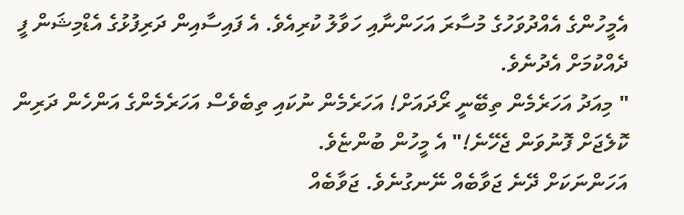އެމީހުންގެ އެއްދުވަހުގެ މުސާރަ އަހަންނާއި ހަވާލު ކުރިއެވެ. އެ ފައިސާއިން ދަރިފުޅުގެ އެޑްމިޝަން ފީ ދެއްކުމަށް އެދުނެވެ.
" މިއަދު އަހަރެމެން ތިބޭނީ ރޯދައަށް! އަހަރެމެން ނުކައި ތިބެވެސް އަހަރެމެންގެ އަންހެން ދަރިން ކޮލެޖަށް ފޮނުވަން ޖެހޭނެ!" އެ މީހުން ބުންޏެވެ.
އަހަންނަކަށް ދޭނެ ޖަވާބެއް ނޭނގުނެވެ. ޖަވާބެއް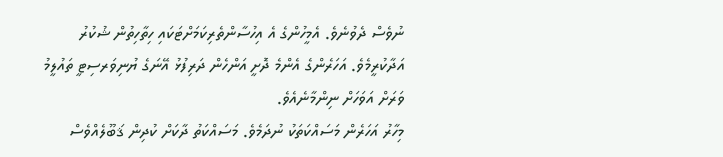ނުވެސް ދެވުނެވެ. އެމީހުންގެ އެ އިހުސާންތެރިކަމަށްޓަކައި ހިތާހިތުން ޝުކުރު އަދާކުރީމެވެ. އަހަރެންގެ އެންމެ ދޮށީ އަންހެން ދަރިފުޅު އޭނަގެ ޔުނިވަރސިޓީ ތައުލީމު ވަރަށް އަވަހަށް ނިންމާނެއެވެ.
މިހާރު އަހަރެން މަސައްކަތަކު ނުދަމެވެ. މަސައްކަތު ދާކަށް ކުދިން ޤަބޫލެއްވެސް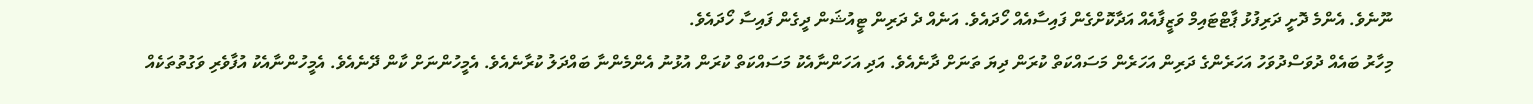ނޫނެވެ. އެންމެ ދޮށީ ދަރިފުޅު ޕާޓްޓައިމް ވަޒީފާއެއް އަދާކޮށްގެން ފައިސާއެއް ހޯދައެވެ. އަނެއް ދެ ދަރިން ޓީއުޝަން ދީގެން ފައިސާ ހޯދައެވެ.
މިހާރު ބައެއް ދުވަސްދުވަހު އަހަރެންގެ ދަރިން އަހަރެން މަސައްކަތް ކުރަން ދިޔަ ތަނަށް ދާނެއެވެ. އަދި އަހަންނާއެކު މަސައްކަތް ކުރަން އުޅުނު އެންމެންނާ ބައްދަލު ކުރާނެއެވެ. އެމީހުންނަށް ކާން ދޭނެއެވެ. އެމީހުންނާއެކު އުފާވެރި ވަގުތުތަކެއް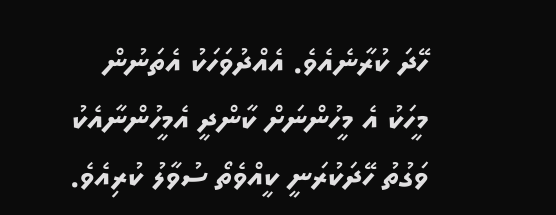ހޭދަ ކުރާނެއެވެ. އެއްދުވަހަކު އެތަނުން މީހަކު އެ މީހުންނަށް ކާންދީ އެމީހުންނާއެކު ވަގުތު ހޭދަކުރަނީ ކީއްވެތޯ ސުވާލު ކުރިއެވެ.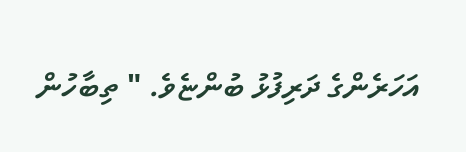އަހަރެންގެ ދަރިފުޅު ބުންޏެވެ. " ތިބާހުން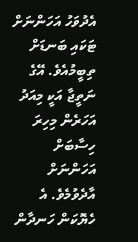އެދުވަހު އަހަންނަށް ޓަކައި ބަނޑަށް ތިބީމުއެވެ. އޭގެ ނަތީޖާ އަކީ މިއަދު އަހަރެން މިހިރަ ހިސާބަށް އަހަންނަށް އާދެވުމެވެ. އެ ހެޔޮކަން ހަނދާން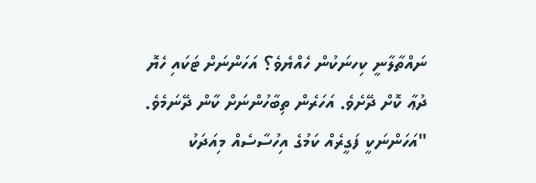ނައްތާލާނީ ކިހނަކުން ހެއްޔެވެ؟ އަހަންނަށް ޓަކައި ހެޔޮ ދުޢާ ކޮށް ދޭށެވެ. އަހަރެން ތިބާހުންނަށް ކާން ދޭނަމެވެ. "އަހަންނަކީ ފަގީރެއް ކަމުގެ އިހުސާސެއް މިއަދަކު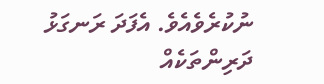ނުކުރެވެއެވެ. އެފަދަ ރަނގަޅު ދަރިންތަކެއް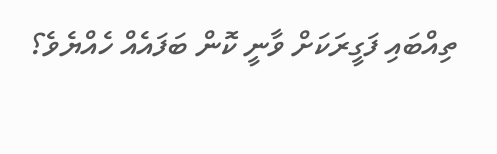ތިއްބައި ފަގީރަކަށް ވާނީ ކޮން ބަފައެއް ހެއްޔެވެ؟